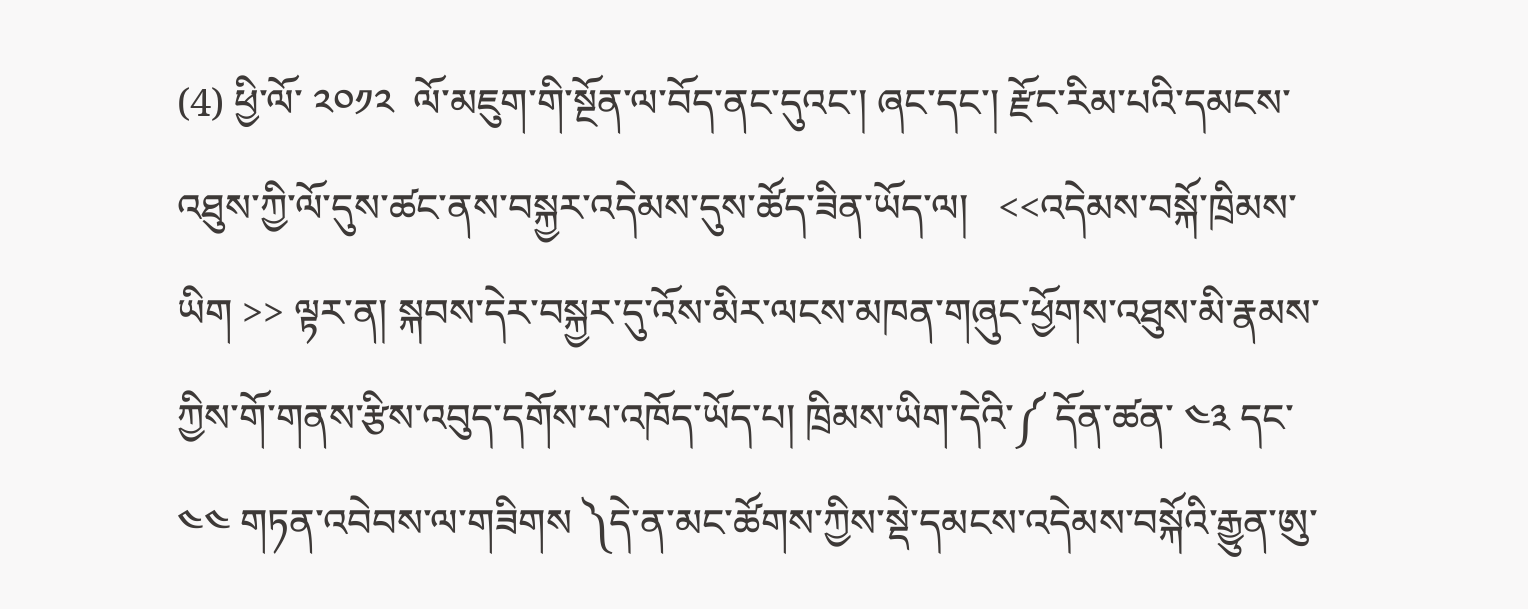(4) ཕྱི་ལོ་ ༢༠༡༢  ལོ་མཇུག་གི་སྔོན་ལ་བོད་ནང་དུའང་། ཞང་དང་། རྫོང་རིམ་པའི་དམངས་འཐུས་ཀྱི་ལོ་དུས་ཚང་ནས་བསྐྱར་འདེམས་དུས་ཚོད་ཟིན་ཡོད་ལ།   <<འདེམས་བསྐོ་ཁྲིམས་ཡིག >> ལྟར་ན། སྐབས་དེར་བསྐྱར་དུ་འོས་མིར་ལངས་མཁན་གཞུང་ཕྱོགས་འཐུས་མི་རྣམས་ཀྱིས་གོ་གནས་རྩིས་འབུད་དགོས་པ་འཁོད་ཡོད་པ། ཁྲིམས་ཡིག་དེའི་༼ དོན་ཚན་ ༤༣ དང་ ༤༤ གཏན་འབེབས་ལ་གཟིགས ༽དེ་ན་མང་ཚོགས་ཀྱིས་སྡེ་དམངས་འདེམས་བསྐོའི་རྒྱུན་ཨུ་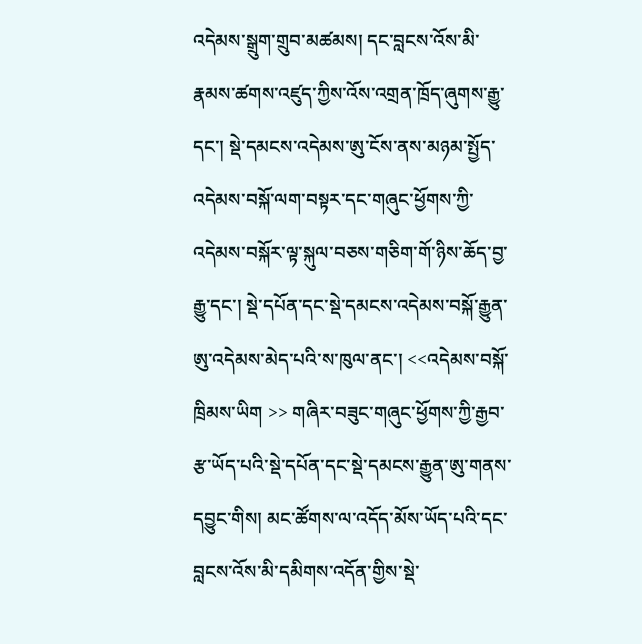འདེམས་སྒྲུག་གྲུབ་མཚམས། དང་བླངས་འོས་མི་རྣམས་ཚགས་འཛུད་ཀྱིས་འོས་འགྲན་ཁྲོད་ཞུགས་རྒྱུ་དང་། སྡེ་དམངས་འདེམས་ཨུ་ངོས་ནས་མཉམ་སྤྱོད་འདེམས་བསྐོ་ལག་བསྟར་དང་གཞུང་ཕྱོགས་ཀྱི་འདེམས་བསྐོར་ལྟ་སྐུལ་བཅས་གཅིག་གོ་ཉིས་ཆོད་བྱ་རྒྱུ་དང་། སྡེ་དཔོན་དང་སྡེ་དམངས་འདེམས་བསྐོ་རྒྱུན་ཨུ་འདེམས་མེད་པའི་ས་ཁུལ་ནང་། <<འདེམས་བསྐོ་ཁྲིམས་ཡིག >> གཞིར་བཟུང་གཞུང་ཕྱོགས་ཀྱི་རྒྱབ་རྩ་ཡོད་པའི་སྡེ་དཔོན་དང་སྡེ་དམངས་རྒྱུན་ཨུ་གནས་དབྱུང་གིས། མང་ཚོགས་ལ་འདོད་མོས་ཡོད་པའི་དང་བླངས་འོས་མི་དམིགས་འདོན་གྱིས་སྡེ་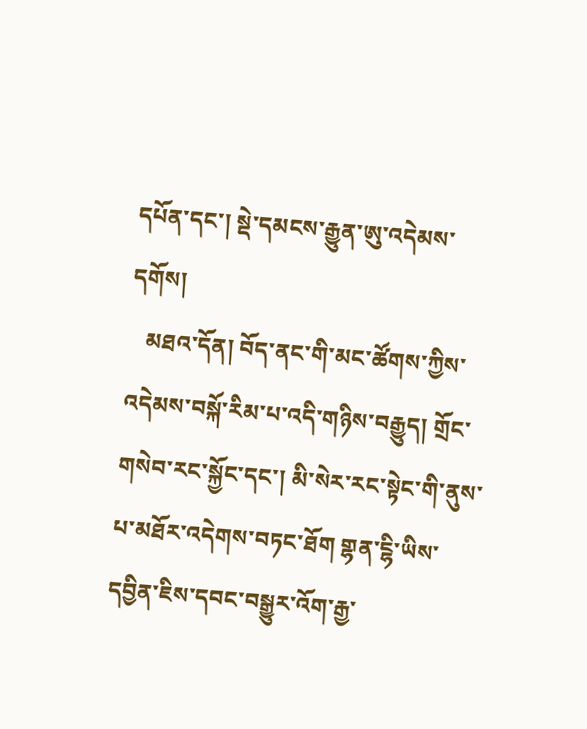དཔོན་དང་། སྡེ་དམངས་རྒྱུན་ཨུ་འདེམས་དགོས།
   མཐའ་དོན། བོད་ནང་གི་མང་ཚོགས་ཀྱིས་འདེམས་བསྐོ་རིམ་པ་འདི་གཉིས་བརྒྱུད། གྲོང་གསེབ་རང་སྐྱོང་དང་། མི་སེར་རང་སྟེང་གི་ནུས་པ་མཐོར་འདེགས་བཏང་ཐོག གྷན་ངྷི་ཡིས་དབྱིན་ཇིས་དབང་བསྒྱུར་འོག་རྒྱ་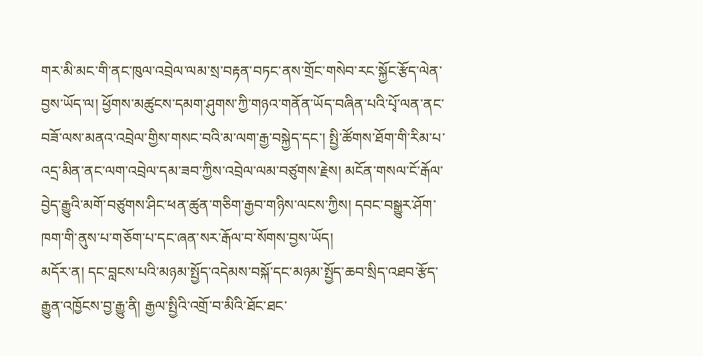གར་མི་མང་གི་ནང་ཁུལ་འབྲེལ་ལམ་སྲ་བརྟན་བཏང་ནས་གྲོང་གསེབ་རང་སྐྱོང་རྩོད་ལེན་བྱས་ཡོད་ལ། ཕྱོགས་མཚུངས་དམག་ཤུགས་ཀྱི་གཉའ་གནོན་ཡོད་བཞིན་པའི་པྭོ་ལན་ནང་བཟོ་ལས་མནའ་འབྲེལ་གྱིས་གསང་བའི་མ་ལག་རྒྱ་བསྐྱེད་དང་། སྤྱི་ཚོགས་ཐོག་གི་རིམ་པ་འདྲ་མིན་ནང་ལག་འབྲེལ་དམ་ཟབ་ཀྱིས་འབྲེལ་ལམ་བཙུགས་རྗེས། མངོན་གསལ་ངོ་རྒོལ་བྱེད་རྒྱུའི་མགོ་བཙུགས་ཤིང་ཕན་ཚུན་གཅིག་རྒྱབ་གཉིས་ལངས་ཀྱིས། དབང་བསྒྱུར་ཤོག་ཁག་གི་ནུས་པ་གཅོག་པ་དང་ཞན་སར་རྒོལ་བ་སོགས་བྱས་ཡོད།
མདོར་ན། དང་བླངས་པའི་མཉམ་སྤྱོད་འདེམས་བསྐོ་དང་མཉམ་སྤྱོད་ཆབ་སྲིད་འཐབ་རྩོད་རྒྱུན་འཁྱོངས་བྱ་རྒྱུ་ནི། རྒྱལ་སྤྱིའི་འགྲོ་བ་མིའི་ཐོང་ཐང་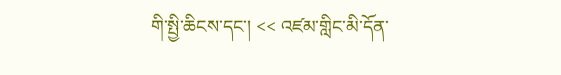གི་སྤྱི་ཆིངས་དང་། << འཛམ་གླིང་མི་དོན་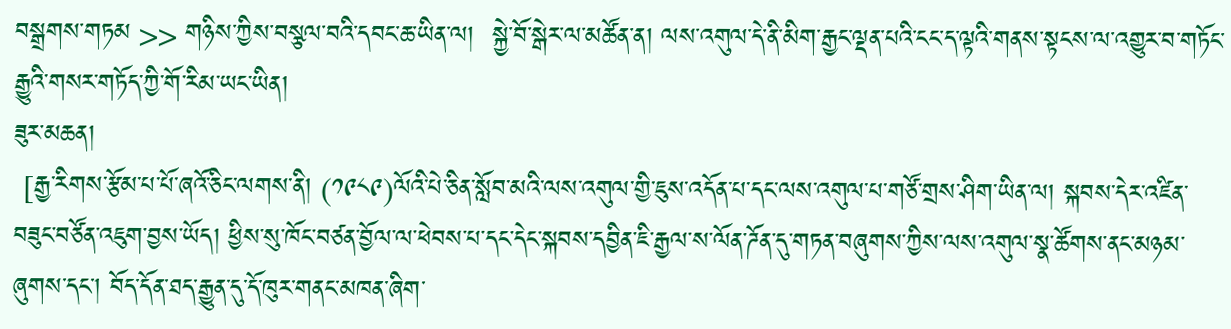བསྒྲགས་གཏམ >> གཉིས་ཀྱིས་བསྩལ་བའི་དབང་ཆ་ཡིན་ལ།  སྐྱེ་བོ་སྒེར་ལ་མཚོན་ན། ལས་འགུལ་དེ་ནི་མིག་རྒྱང་ལྡན་པའི་ངང་ད་ལྟའི་གནས་སྟངས་ལ་འགྱུར་བ་གཏོང་རྒྱུའི་གསར་གཏོད་ཀྱི་གོ་རིམ་ཡང་ཡིན།
ཟུར་མཆན།
 [རྒྱ་རིགས་རྩོམ་པ་པོ་ཞའོ་ཅིང་ལགས་ནི། (༡༩༨༩)ལོའི་པེ་ཅིན་སློབ་མའི་ལས་འགུལ་གྱི་ཇུས་འདོན་པ་དང་ལས་འགུལ་པ་གཙོ་གྲས་ཤིག་ཡིན་ལ། སྐབས་དེར་འཛིན་བཟུང་བཙོན་འཇུག་བྱས་ཡོད། ཕྱིས་སུ་ཁོང་བཙན་བྱོལ་ལ་ཕེབས་པ་དང་དེང་སྐབས་དབྱིན་ཇི་རྒྱལ་ས་ལོན་ཌོན་དུ་གཏན་བཞུགས་ཀྱིས་ལས་འགུལ་སྣ་ཚོགས་ནང་མཉམ་ཞུགས་དང་། བོད་དོན་ཐད་རྒྱུན་དུ་དོ་ཁུར་གནང་མཁན་ཞིག་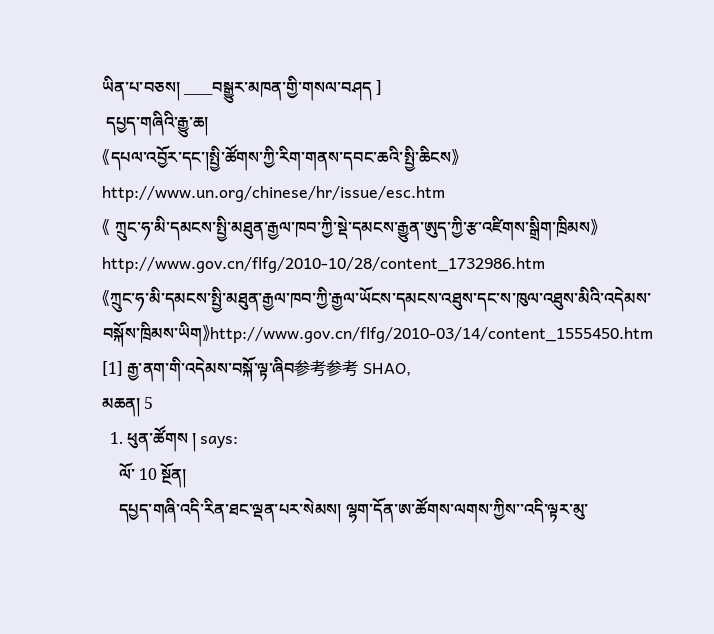ཡིན་པ་བཅས། ____བསྒྱུར་མཁན་གྱི་གསལ་བཤད ]
 དཔྱད་གཞིའི་རྒྱུ་ཆ།
《དཔལ་འབྱོར་དང་།སྤྱི་ཚོགས་ཀྱི་རིག་གནས་དབང་ཆའི་སྤྱི་ཆིངས》http://www.un.org/chinese/hr/issue/esc.htm
《 ཀྲུང་ཧ་མི་དམངས་སྤྱི་མཐུན་རྒྱལ་ཁབ་ཀྱི་སྡེ་དམངས་རྒྱུན་ཨུད་ཀྱི་རྩ་འཛིགས་སྒྲིག་ཁྲིམས》http://www.gov.cn/flfg/2010-10/28/content_1732986.htm
《ཀྲུང་ཧ་མི་དམངས་སྤྱི་མཐུན་རྒྱལ་ཁབ་ཀྱི་རྒྱལ་ཡོངས་དམངས་འཐུས་དང་ས་ཁུལ་འཐུས་མིའི་འདེམས་བསྐོས་ཁྲིམས་ཡིག》http://www.gov.cn/flfg/2010-03/14/content_1555450.htm
[1] རྒྱ་ནག་གི་འདེམས་བསྐོ་ལྟ་ཞིབ参考参考 SHAO,
མཆན། 5
  1. ཕུན་ཚོགས ། says:
    ལོ་ 10 སྔོན།
    དཔྱད་གཞི་འདི་རིན་ཐང་ལྡན་པར་སེམས། ལྷག་དོན་ཨ་ཚོགས་ལགས་ཀྱིས་་འདི་ལྟར་མུ་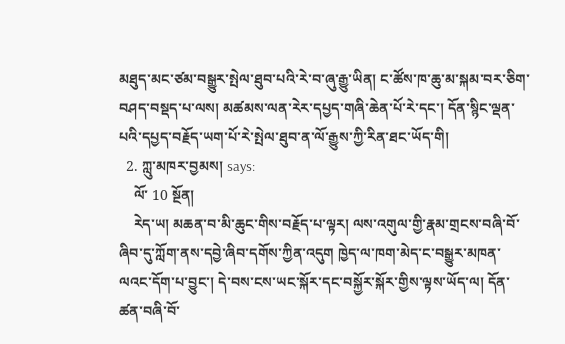མཐུད་མང་ཙམ་བསྒྱུར་སྤེལ་ཐུབ་པའི་རེ་བ་ཞུ་རྒྱུ་ཡིན། ང་ཚོས་ཁ་ཆུ་མ་སྐམ་བར་ཅིག་བཤད་བསྡད་པ་ལས། མཚམས་ལན་རེར་དཔྱད་གཞི་ཆེན་པོ་རེ་དང་། དོན་སྙིང་ལྡན་པའི་དཔྱད་བརྗོད་ཡག་པོ་རེ་སྤེལ་ཐུབ་ན་ལོ་རྒྱུས་ཀྱི་རིན་ཐང་ཡོད་གི།
  2. ཀླུ་མཁར་བྱམས། says:
    ལོ་ 10 སྔོན།
    རེད་ཡ། མཆན་བ་མི་ཆུང་གིས་བརྗོད་པ་ལྟར། ལས་འགུལ་གྱི་རྣམ་གྲངས་བཞི་བོ་ཞིབ་དུ་ཀློག་ནས་དབྱེ་ཞིབ་དགོས་ཀྱིན་འདུག ཁྱེད་ལ་ཁག་མེད་ང་བསྒྱུར་མཁན་ལའང་དོག་པ་བྱུང་། དེ་བས་ངས་ཡང་སྐོར་དང་བསྐྱོར་སྐོར་གྱིས་ལྟས་ཡོད་ལ། དོན་ཚན་བཞི་བོ་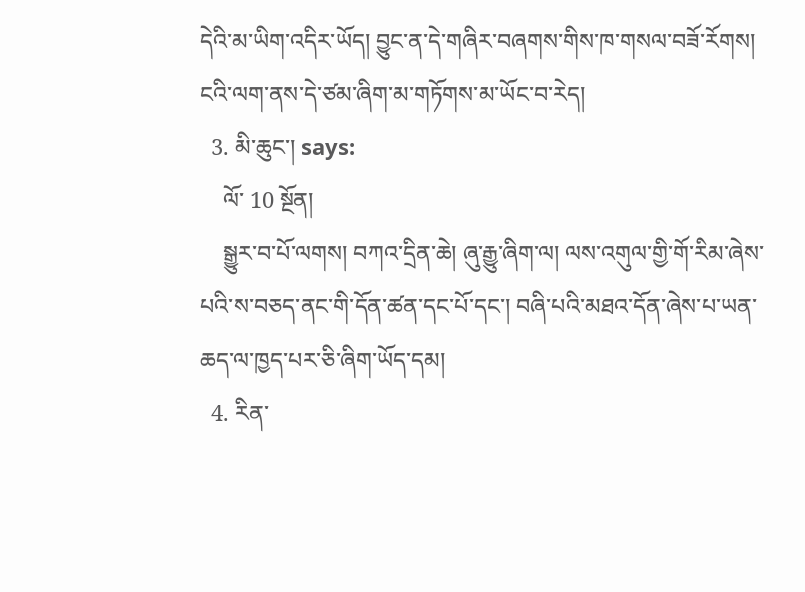དེའི་མ་ཡིག་འདིར་ཡོད། བྱུང་ན་དེ་གཞིར་བཞགས་གིས་ཁ་གསལ་བཟོ་རོགས། ངའི་ལག་ནས་དེ་ཙམ་ཞིག་མ་གཏོགས་མ་ཡོང་བ་རེད།
  3. མི་ཆུང་། says:
    ལོ་ 10 སྔོན།
    སྒྱུར་བ་པོ་ལགས། བཀའ་དྲིན་ཆེ། ཞུ་རྒྱུ་ཞིག་ལ། ལས་འགུལ་གྱི་གོ་རིམ་ཞེས་པའི་ས་བཅད་ནང་གི་དོན་ཚན་དང་པོ་དང་། བཞི་པའི་མཐའ་དོན་ཞེས་པ་ཡན་ཆད་ལ་ཁྱད་པར་ཅི་ཞིག་ཡོད་དམ།
  4. རིན་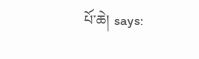པོ་ཆེ། says: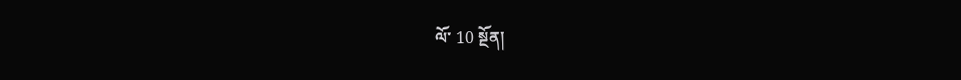ལོ་ 10 སྔོན།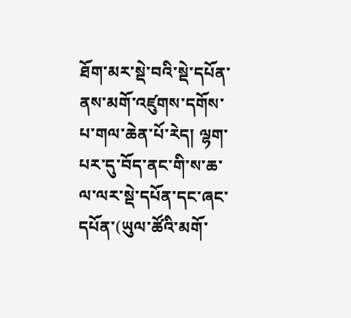ཐོག་མར་སྡེ་བའི་སྡེ་དཔོན་ནས་མགོ་འཛུགས་དགོས་པ་གལ་ཆེན་པོ་རེད། ལྷག་པར་དུ་བོད་ནང་གི་ས་ཆ་ལ་ལར་སྡེ་དཔོན་དང་ཞང་དཔོན་(ཡུལ་ཚོའི་མགོ་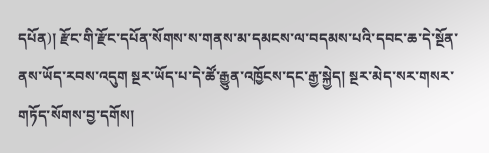དཔོན)། རྫོང་གི་རྫོང་དཔོན་སོགས་ས་གནས་མ་དམངས་ལ་བདམས་པའི་དབང་ཆ་དེ་སྔོན་ནས་ཡོད་རབས་འདུག སྔར་ཡོད་པ་དེ་ཚོ་རྒྱུན་འཁྱོངས་དང་རྒྱ་སྐྱེད། སྔར་མེད་སར་གསར་གཏོད་སོགས་བྱ་དགོས།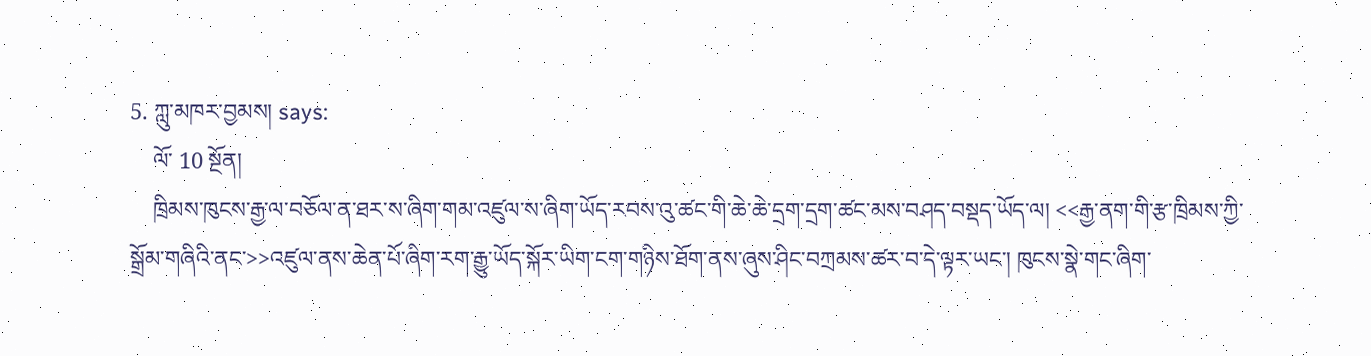5. ཀླུ་མཁར་བྱམས། says:
    ལོ་ 10 སྔོན།
    ཁྲིམས་ཁུངས་རྒྱ་ལ་བཅོལ་ན་ཐར་ས་ཞིག་གམ་འཛུལ་ས་ཞིག་ཡོད་རབས་འུ་ཚང་གི་ཆེ་ཆེ་དྲག་དྲག་ཚང་མས་བཤད་བསྡད་ཡོད་ལ། <<རྒྱ་ནག་གི་རྩ་ཁྲིམས་ཀྱི་སྒྲོམ་གཞིའི་ནང་>>འཛུལ་ནས་ཆེན་པོ་ཞིག་རག་རྒྱུ་ཡོད་སྐོར་ཡིག་ངག་གཉིས་ཐོག་ནས་ཞུས་ཤིང་བཀྲམས་ཚར་བ་དེ་ལྟར་ཡང་། ཁུངས་སྣེ་གང་ཞིག་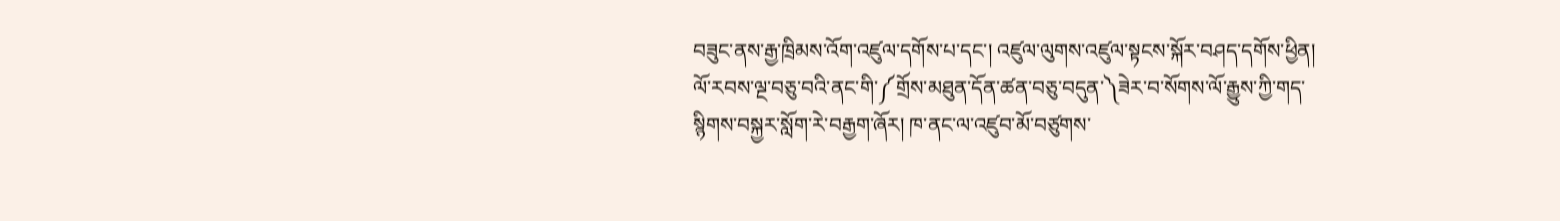བཟུང་ནས་རྒྱ་ཁྲིམས་འོག་འཛུལ་དགོས་པ་དང་། འཛུལ་ལུགས་འཛུལ་སྟངས་སྐོར་བཤད་དགོས་ཕྱིན། ལོ་རབས་ལྔ་བཅུ་བའི་ནང་གི་༼གྲོས་མཐུན་དོན་ཚན་བཅུ་བདུན་༽ཟེར་བ་སོགས་ལོ་རྒྱུས་ཀྱི་གད་སྙིགས་བསྐྱར་སློག་རེ་བརྒྱག་ཞོར། ཁ་ནང་ལ་འཛུབ་མོ་བཙུགས་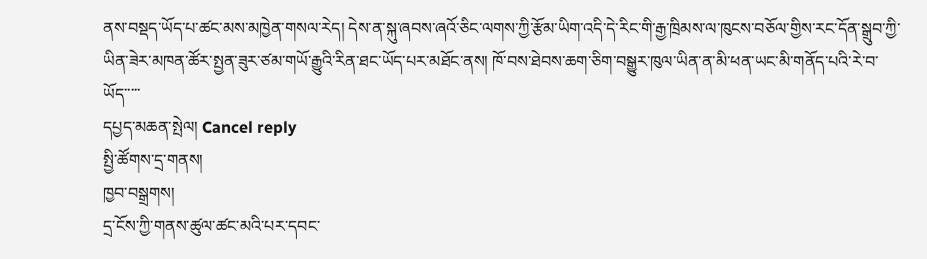ནས་བསྡད་ཡོད་པ་ཚང་མས་མཁྱེན་གསལ་རེད། དེས་ན་སྐུ་ཞབས་ཞའོ་ཅིང་ལགས་ཀྱི་རྩོམ་ཡིག་འདི་དེ་རིང་གི་རྒྱ་ཁྲིམས་ལ་ཁུངས་བཅོལ་གྱིས་རང་དོན་སྒྲུབ་ཀྱི་ཡིན་ཟེར་མཁན་ཚོར་སྤྱན་ཟུར་ཙམ་གཡོ་རྒྱུའི་རིན་ཐང་ཡོད་པར་མཐོང་ནས། ཁོ་བས་ཐེབས་ཆག་ཅིག་བསྒྱུར་ཁུལ་ཡིན་ན་མི་ཕན་ཡང་མི་གནོད་པའི་རེ་བ་ཡོད་་་་་
དཔྱད་མཆན་སྤེལ། Cancel reply
སྤྱི་ཚོགས་དྲ་གནས།
ཁྱབ་བསྒྲགས།
དྲ་ངོས་ཀྱི་གནས་ཚུལ་ཚང་མའི་པར་དབང་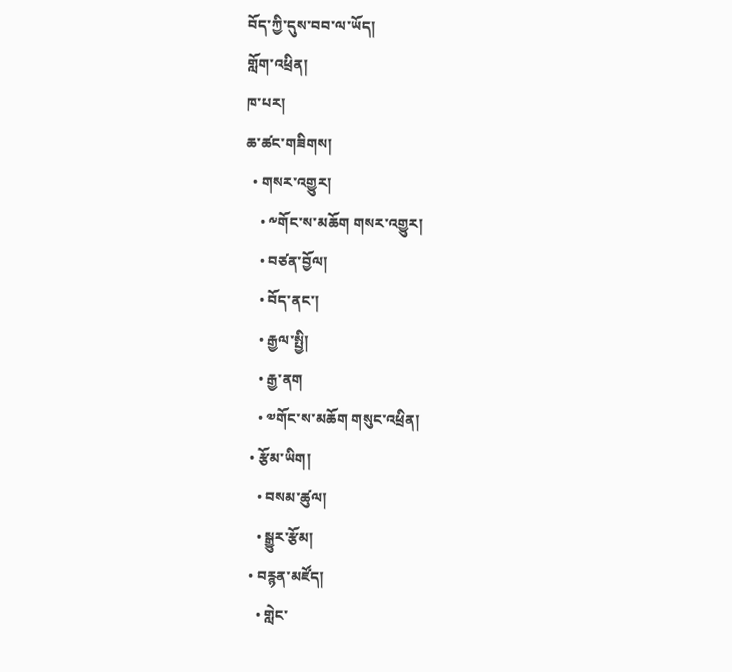བོད་ཀྱི་དུས་བབ་ལ་ཡོད།
གློག་འཕྲིན།
ཁ་པར།
ཆ་ཚང་གཟིགས།
  • གསར་འགྱུར།
    • ༸གོང་ས་མཆོག གསར་འགྱུར།
    • བཙན་བྱོལ།
    • བོད་ནང་།
    • རྒྱལ་སྤྱི།
    • རྒྱ་ནག
    • ༧གོང་ས་མཆོག གསུང་འཕྲིན།
  • རྩོམ་ཡིག།
    • བསམ་ཚུལ།
    • སྒྱུར་རྩོམ།
  • བརྙན་མཛོད།
    • གླེང་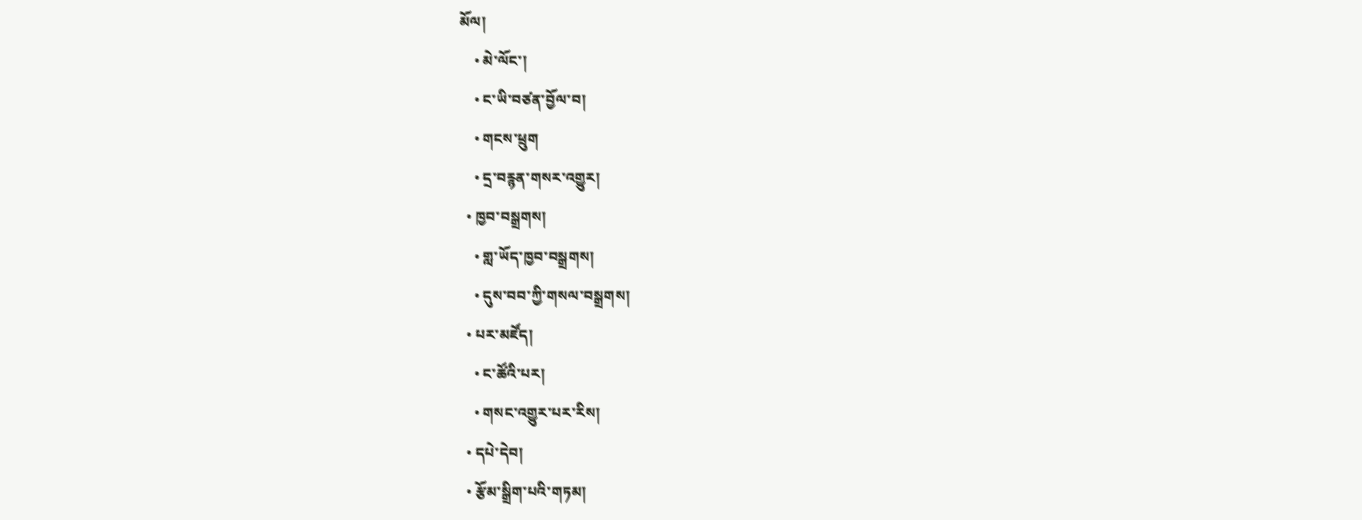མོལ།
    • མེ་ལོང་།
    • ང་ཡི་བཙན་བྱོལ་བ།
    • གངས་ཕྲུག
    • དྲ་བརྙན་གསར་འགྱུར།
  • ཁྱབ་བསྒྲགས།
    • གླ་ཡོད་ཁྱབ་བསྒྲགས།
    • དུས་བབ་ཀྱི་གསལ་བསྒྲགས།
  • པར་མཛོད།
    • ང་ཚོའི་པར།
    • གསང་འགྱུར་པར་རིས།
  • དཔེ་དེབ།
  • རྩོམ་སྒྲིག་པའི་གཏམ།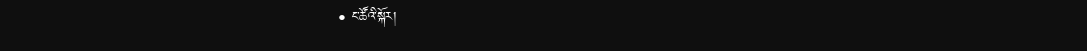• ང་ཚོའི་སྐོར།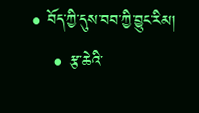• བོད་ཀྱི་དུས་བབ་ཀྱི་བྱུང་རིམ།
    • རྩ་ཆེའི་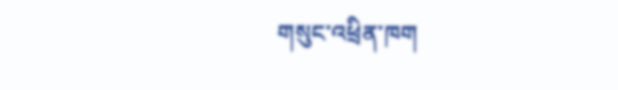གསུང་འཕྲིན་ཁག